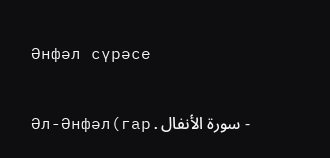Әнфәл сүрәсе

Әл-Әнфәл(гар.سورة الأنفال -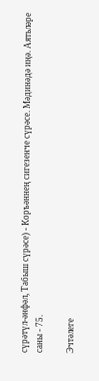сүрәтүл-әнфәл, Табыш сүрәсе) - Коръәннең сигезенче сүрәсе. Мәдинәдә иңә. Аятьләре саны - 75.

Эчтәлеге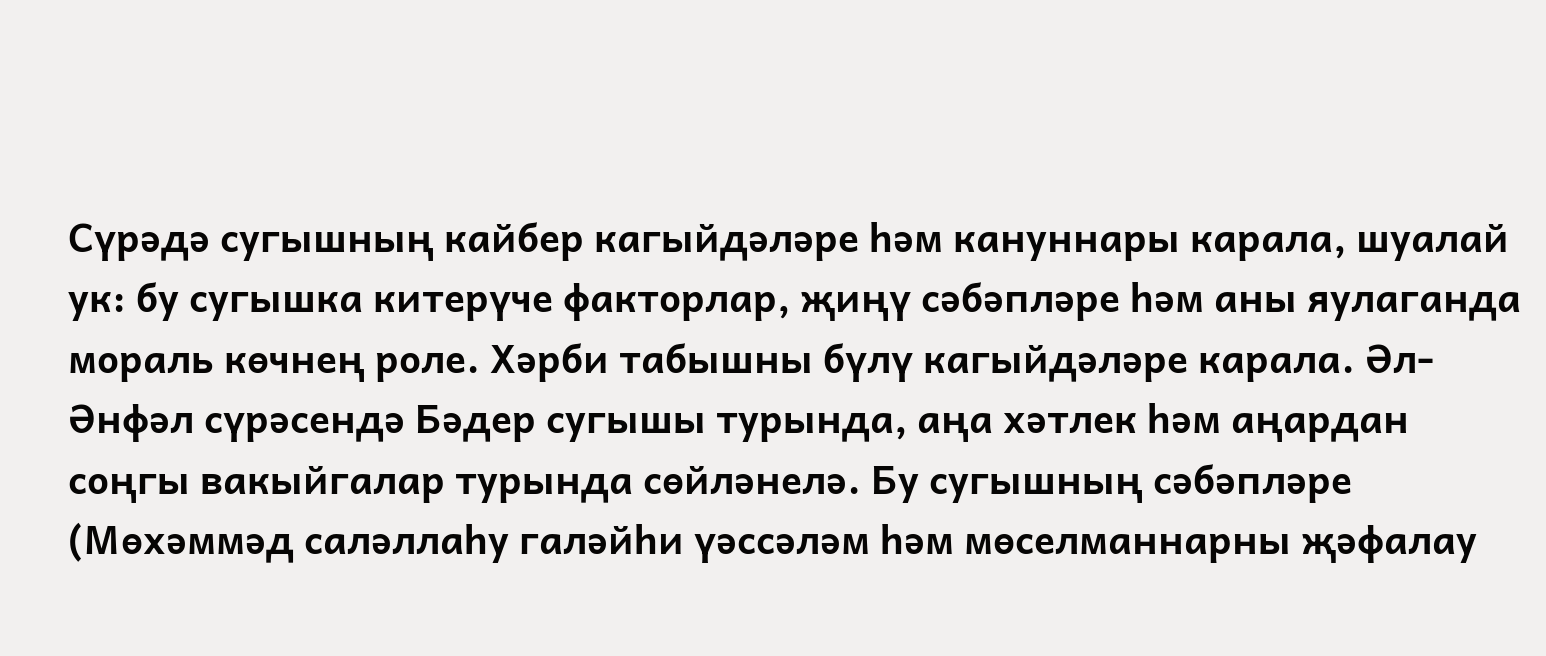Сүрәдә сугышның кайбер кагыйдәләре һәм кануннары карала, шуалай ук: бу сугышка китерүче факторлар, җиңү сәбәпләре һәм аны яулаганда мораль көчнең роле. Хәрби табышны бүлү кагыйдәләре карала. Әл-Әнфәл сүрәсендә Бәдер сугышы турында, аңа хәтлек һәм аңардан соңгы вакыйгалар турында сөйләнелә. Бу сугышның сәбәпләре (Мөхәммәд саләллаһу галәйһи үәссәләм һәм мөселманнарны җәфалау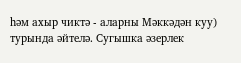һәм ахыр чиктә - аларны Мәккәдән куу) турында әйтелә. Сугышка әзерлек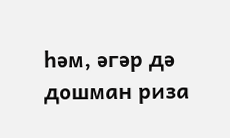һәм, әгәр дә дошман риза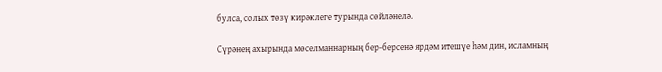булса, солых төзү кирәклеге турында сөйләнелә.

Сүрәнең ахырында мөселманнарның бер-берсенә ярдәм итешүе һәм дин, исламның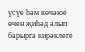үсүе һәм көчәюе өчен җиһәд алып барырга кирәклеге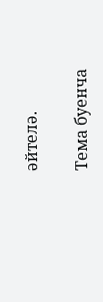әйтелә.

Тема буенча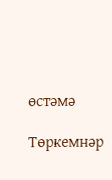өстәмә

Төркемнәр